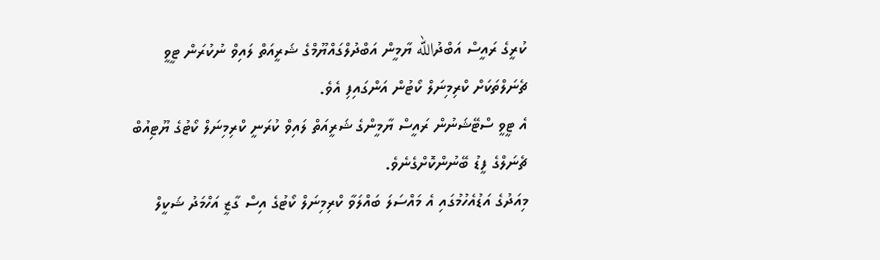ކުރީގެ ރައީސް އަބްދުالله ޔާމީން އަބްދުލްގައްޔޫމްގެ ޝަރީއަތް ލައިވް ނުކުރަން ޓީވީ ޗެނަލްތަކަށް ކްރިމިނަލް ކޯޓުން އަންގައިފި އެވެ.
އެ ޓީވީ ސްޓޭޝަނުން ރައީސް ޔާމީންގެ ޝަރީއަތް ލައިވް ކުރަނީ ކްރިމިނަލް ކޯޓުގެ ޔޫޓިއުބް ޗެނަލްގެ ފީޑު ބޭނުންކޮށްގެނެވެ.
މިއަދުގެ އަޑުއެހުމުގައި އެ މައްސަލަ ބައްލަވާ ކްރިމިނަލް ކޯޓުގެ އިސް ގާޒީ އަހްމަދު ޝަކީލް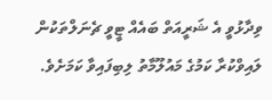ވިދާޅުވީ އެ ޝަރީއަތް ބައެއް ޓީވީ ޗެނަލްތަކުން ލައިވްކުރާ ކަމުގެ މައުލޫމާތު ލިބިފައިވާ ކަމަށެވެ.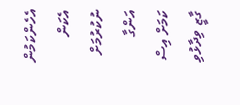އެހެންކަމުން އެކަން ނުކުރުމަށް އަންގާ ކަމަށް އިސް ގާޒީ ވިދާޅުވި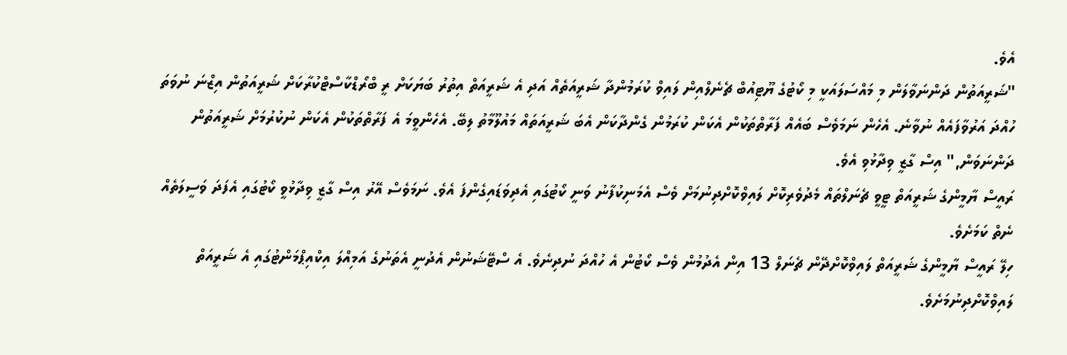އެވެ.
"ޝަރީއަތުން ދަންނަވާލަން މި މައްސަލައަކީ މި ކޯޓުގެ ޔޫޓިއުބް ޗެނެލްއިން ލައިވް ކުރަމުންދާ ޝަރީއަތެއް އަދި އެ ޝަރީއަތް އިތުރު ބަޔަކަށް ރީ ބްރޯޑްކާސްޓްކުރާކަށް ޝަރީއަތުން އިޒްނަ ނުވަތަ ހުއްދަ އަރުވާފައެއް ނުވާނެ. އެހެން ނަމަވެސް ބައެއް ފަރާތްތަކުން އެކަން ކުރަމުން ގެންދާކަން އެބަ ޝަރީއަތައް މައުލޫމާތު ލިބޭ. އެހެންވީމަ އެ ފަރާތްތަކުން އެކަން ނުކުރުމަށް ޝަރީއަތުން ދަންނަވަން," އިސް ގާޒީ ވިދާޅުވި އެވެ.
ރައީސް ޔާމީންގެ ޝަރީއަތް ޓީވީ ޗެނަލްތައް މެދުވެރިކޮށް ލައިވްކޮށްދިނުމަށް ވެސް އެމަނިކުފާނު ވަނީ ކޯޓުގައި އެދިވަޑައިގެންފަ އެވެ. ނަމަވެސް އޭރު އިސް ގާޒީ ވިދާޅުވީ ކޯޓުގައި އެފަދަ ވަސީލަތެއް ނެތް ކަމަށެވެ.
ހިލޭ ރައީސް ޔާމީންގެ ޝަރީއަތް ލައިވްކޮށްދޭން ޗެނަލް 13 އިން އެދުމުން ވެސް ކޯޓުން އެ ހުއްދަ ނުދިނެވެ. އެ ސްޓޭޝަނުން އެދުނީ އެތަނުގެ އަމިއްލަ އިކްއިޕްމަންޓުގައި އެ ޝަރީއަތް ލައިވްކޮށްދިނުމަށެވެ.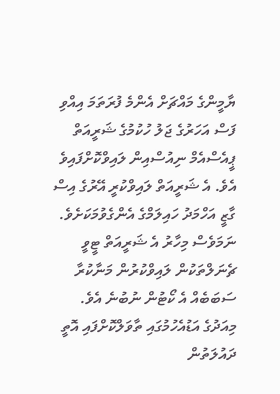ޔާމީންގެ މައްޗަށް އެންމެ ފުރަތަމަ އިއްވި ފަސް އަހަރުގެ ޖަލު ހުކުމުގެ ޝަރީއަތް ޕީއެސްއެމް ނިއުސްއިން ލައިވްކޮށްފައިވެ އެވެ. އެ ޝަރީއަތް ލައިވްކުރީ އޭރުގެ އިސް ގާޒީ އަހްމަދު ހައިލަމްގެ އެންގެވުމަކަށެވެ.
ނަމަވެސް މިހާރު އެ ޝަރީއަތް ޓީވީ ޗެނަލްތަކުން ލައިވްކުރުން މަނާކުރާ ސަބަބެއް އެ ކޯޓުން ނުބުނެ އެވެ.
މިއަދުގެ އަޑުއެހުމުގައި ތާވަލްކޮށްފައި އޮތީ ދައުލަތުން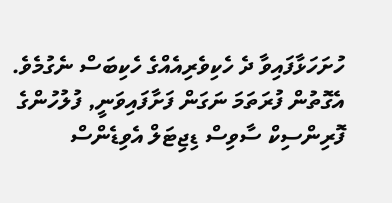ހުށަހަޅާފައިވާ ދެ ހެކިވެރިއެއްގެ ހެކިބަސް ނެގުމެވެ.
އެގޮތުން ފުރަތަމަ ނަގަން ފަށާފައިވަނީ, ފުލުހުންގެ ފޮރިންސިކް ސާވިސް ޑިޖިޓަލް އެވިޑެންސް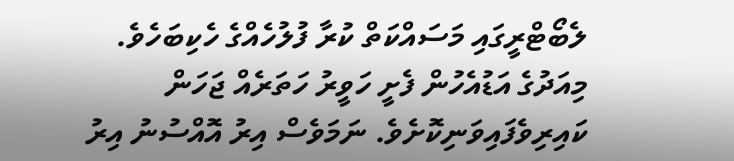ލެބޯޓްރީގައި މަސައްކަތް ކުރާ ފުލުހެއްގެ ހެކިބަހެވެ.
މިއަދުގެ އަޑުއެހުން ފެށީ ހަވީރު ހަތަރެއް ޖަހަން ކައިރިވެފައިވަނިކޮށެވެ. ނަމަވެސް އިރު އޮއްސުނު އިރު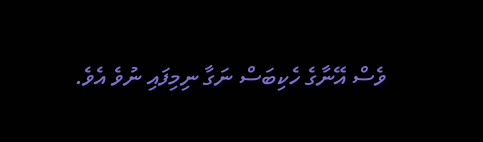ވެސް އޭނާގެ ހެކިބަސް ނަގާ ނިމިފައި ނުވެ އެވެ.